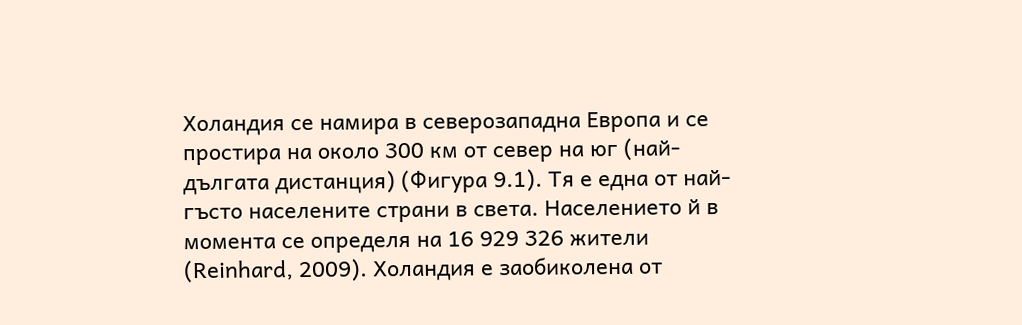Холандия се намира в северозападна Европа и се простира на около 300 км от север на юг (най-дългата дистанция) (Фигура 9.1). Тя е една от най-гъсто населените страни в света. Населението й в момента се определя на 16 929 326 жители (Reinhard, 2009). Холандия е заобиколена от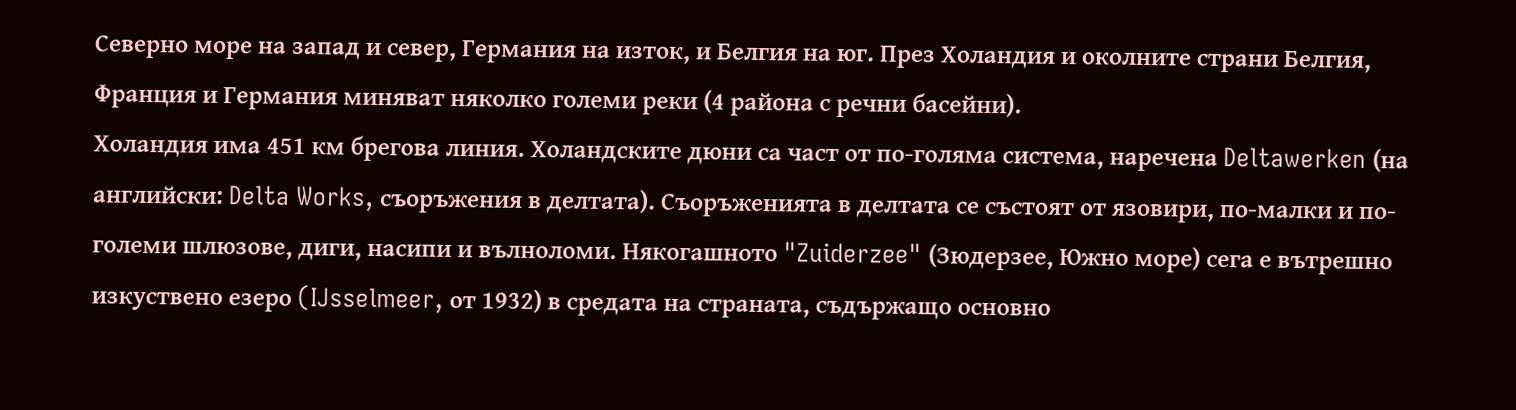Северно море на запад и север, Германия на изток, и Белгия на юг. През Холандия и околните страни Белгия, Франция и Германия миняват няколко големи реки (4 района с речни басейни).
Холандия има 451 км брегова линия. Холандските дюни са част от по-голяма система, наречена Deltawerken (на английски: Delta Works, съоръжения в делтата). Съоръженията в делтата се състоят от язовири, по-малки и по-големи шлюзове, диги, насипи и вълноломи. Някогашното "Zuiderzee" (Зюдерзее, Южно море) сега е вътрешно изкуствено езеро (IJsselmeer, от 1932) в средата на страната, съдържащо основно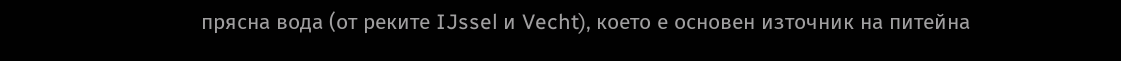прясна вода (от реките IJssel и Vecht), което е основен източник на питейна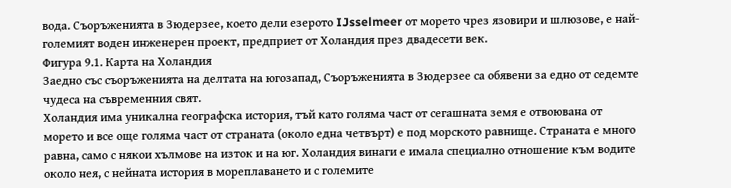вода. Съоръженията в Зюдерзее, което дели езерото IJsselmeer от морето чрез язовири и шлюзове, е най-големият воден инженерен проект, предприет от Холандия през двадесети век.
Фигура 9.1. Карта на Холандия
Заедно със съоръженията на делтата на югозапад, Съоръженията в Зюдерзее са обявени за едно от седемте чудеса на съвременния свят.
Холандия има уникална географска история, тъй като голяма част от сегашната земя е отвоювана от морето и все още голяма част от страната (около една четвърт) е под морското равнище. Страната е много равна, само с някои хълмове на изток и на юг. Холандия винаги е имала специално отношение към водите около нея, с нейната история в мореплаването и с големите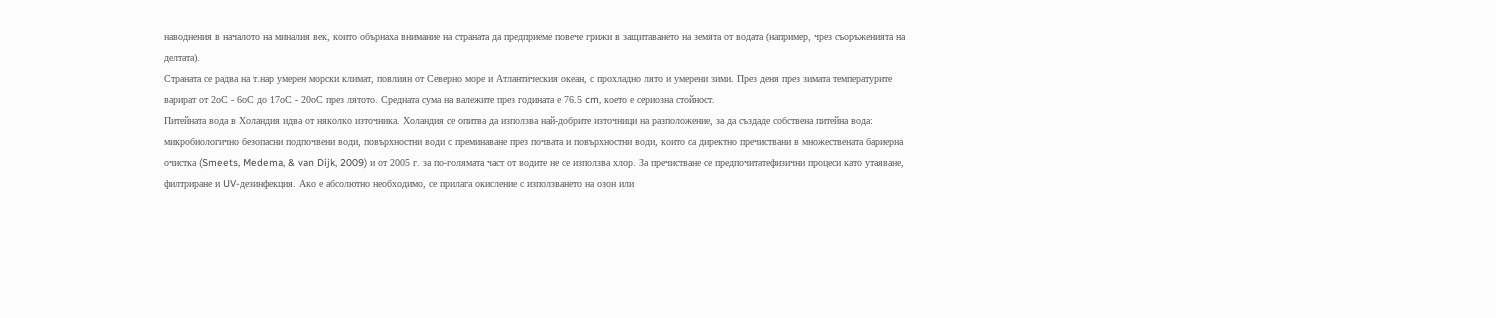наводнения в началото на миналия век, които обърнаха внимание на страната да предприеме повече грижи в защитаването на земята от водата (например, чрез съоръженията на делтата).
Страната се радва на т.нар умерен морски климат, повлиян от Северно море и Атлантическия океан, с прохладно лято и умерени зими. През деня през зимата температурите варират от 2оC - 6оC до 17оC - 20оC през лятото. Средната сума на валежите през годината е 76.5 cm, което е сериозна стойност.
Питейната вода в Холандия идва от няколко източника. Холандия се опитва да използва най-добрите източници на разположение, за да създаде собствена питейна вода: микробиологично безопасни подпочвени води, повърхностни води с преминаване през почвата и повърхностни води, които са директно пречиствани в множествената бариерна очистка (Smeets, Medema, & van Dijk, 2009) и от 2005 г. за по-голямата част от водите не се използва хлор. За пречистване се предпочитатефизични процеси като утаяване, филтриране и UV-дезинфекция. Ако е абсолютно необходимо, се прилага окисление с използването на озон или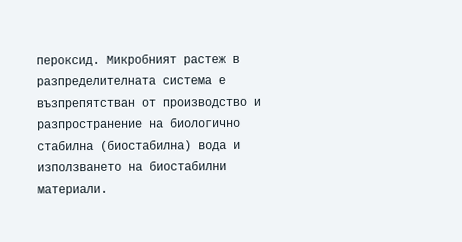пероксид. Микробният растеж в разпределителната система е възпрепятстван от производство и разпространение на биологично стабилна (биостабилна) вода и използването на биостабилни материали.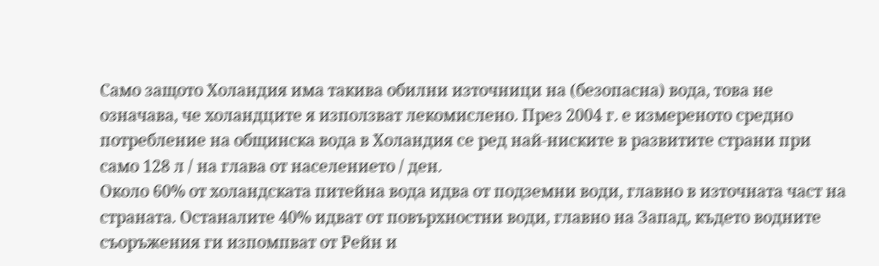Само защото Холандия има такива обилни източници на (безопасна) вода, това не означава, че холандците я използват лекомислено. През 2004 г. е измереното средно потребление на общинска вода в Холандия се ред най-ниските в развитите страни при само 128 л / на глава от населението / ден.
Около 60% от холандската питейна вода идва от подземни води, главно в източната част на страната. Останалите 40% идват от повърхностни води, главно на Запад, където водните съоръжения ги изпомпват от Рейн и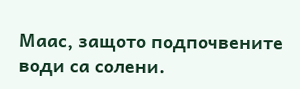Маас, защото подпочвените води са солени.